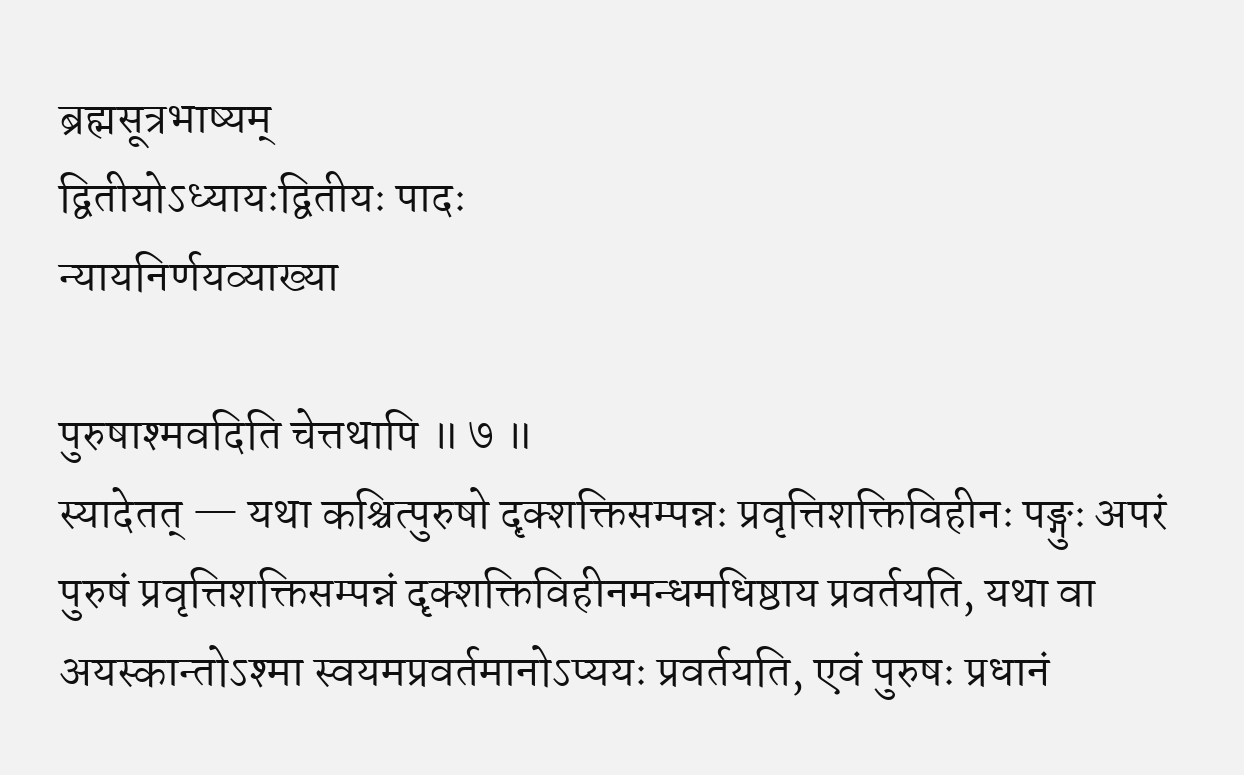ब्रह्मसूत्रभाष्यम्
द्वितीयोऽध्यायःद्वितीयः पादः
न्यायनिर्णयव्याख्या

पुरुषाश्मवदिति चेत्तथापि ॥ ७ ॥
स्यादेतत् — यथा कश्चित्पुरुषो दृक्शक्तिसम्पन्नः प्रवृत्तिशक्तिविहीनः पङ्गुः अपरं पुरुषं प्रवृत्तिशक्तिसम्पन्नं दृक्शक्तिविहीनमन्धमधिष्ठाय प्रवर्तयति, यथा वा अयस्कान्तोऽश्मा स्वयमप्रवर्तमानोऽप्ययः प्रवर्तयति, एवं पुरुषः प्रधानं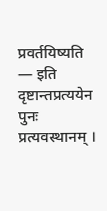प्रवर्तयिष्यति — इति दृष्टान्तप्रत्ययेन पुनः प्रत्यवस्थानम् ।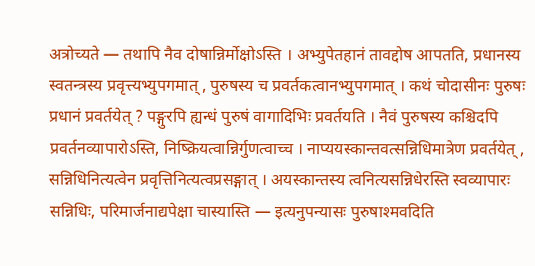अत्रोच्यते — तथापि नैव दोषान्निर्मोक्षोऽस्ति । अभ्युपेतहानं तावद्दोष आपतति, प्रधानस्य स्वतन्त्रस्य प्रवृत्त्यभ्युपगमात् , पुरुषस्य च प्रवर्तकत्वानभ्युपगमात् । कथं चोदासीनः पुरुषः प्रधानं प्रवर्तयेत् ? पङ्गुरपि ह्यन्धं पुरुषं वागादिभिः प्रवर्तयति । नैवं पुरुषस्य कश्चिदपि प्रवर्तनव्यापारोऽस्ति, निष्क्रियत्वान्निर्गुणत्वाच्च । नाप्ययस्कान्तवत्सन्निधिमात्रेण प्रवर्तयेत् , सन्निधिनित्यत्वेन प्रवृत्तिनित्यत्वप्रसङ्गात् । अयस्कान्तस्य त्वनित्यसन्निधेरस्ति स्वव्यापारः सन्निधिः, परिमार्जनाद्यपेक्षा चास्यास्ति — इत्यनुपन्यासः पुरुषाश्मवदिति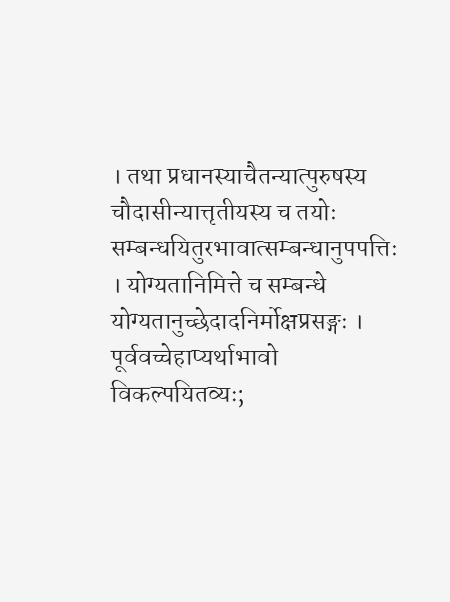। तथा प्रधानस्याचैतन्यात्पुरुषस्य चौदासीन्यात्तृतीयस्य च तयोः सम्बन्धयितुरभावात्सम्बन्धानुपपत्तिः । योग्यतानिमित्ते च सम्बन्धे योग्यतानुच्छेदादनिर्मोक्षप्रसङ्गः । पूर्ववच्चेहाप्यर्थाभावो विकल्पयितव्यः;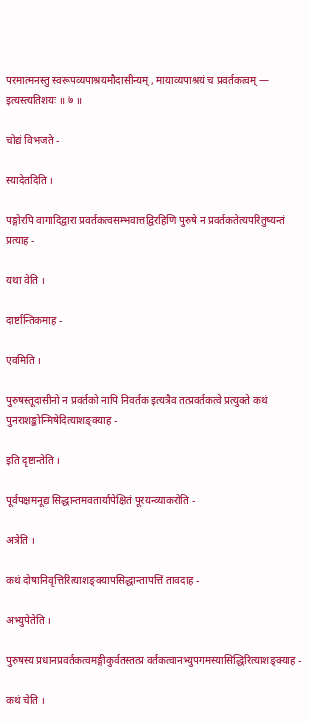परमात्मनस्तु स्वरूपव्यपाश्रयमौदासीन्यम् , मायाव्यपाश्रयं च प्रवर्तकत्वम् — इत्यस्त्यतिशयः ॥ ७ ॥

चोद्यं विभजते -

स्यादेतदिति ।

पङ्गोरपि वागादिद्वारा प्रवर्तकत्वसम्भवात्तद्विरहिणि पुरुषे न प्रवर्तकतेत्यपरितुष्यन्तं प्रत्याह -

यथा वेति ।

दार्ष्टान्तिकमाह -

एवमिति ।

पुरुषस्तूदासीनो न प्रवर्तको नापि निवर्तक इत्यत्रैव तत्प्रवर्तकत्वे प्रत्युक्ते कथं पुनराशङ्कोन्मिषेदित्याशङ्क्याह -

इति दृष्टान्तेति ।

पूर्वपक्षमनूद्य सिद्धान्तमवतार्यापेक्षितं पूरयन्व्याकरोति -

अत्रेति ।

कथं दोषानिवृत्तिरित्याशङ्क्यापसिद्धान्तापत्तिं तावदाह -

अभ्युपेतेति ।

पुरुषस्य प्रधानप्रवर्तकत्वमङ्गीकुर्वतस्तत्प्र वर्तकत्वानभ्युपगमस्यासिद्धिरित्याशङ्क्याह -

कथं चेति ।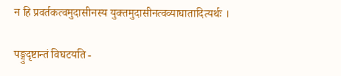न हि प्रवर्तकत्वमुदासीनस्य युक्तमुदासीनत्वव्याघातादित्यर्थः ।

पङ्गुदृष्टान्तं विघटयति -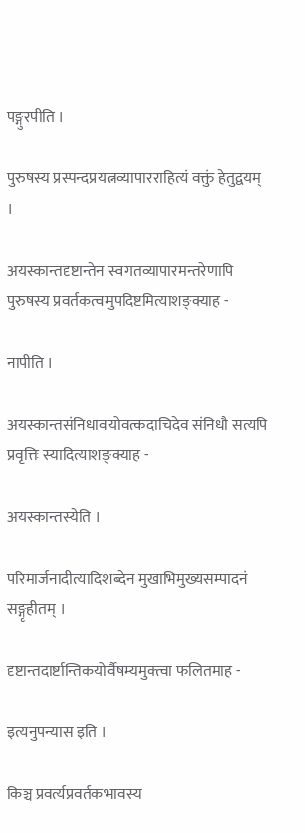पङ्गुरपीति ।

पुरुषस्य प्रस्पन्दप्रयत्नव्यापारराहित्यं वक्तुं हेतुद्वयम् ।

अयस्कान्तदृष्टान्तेन स्वगतव्यापारमन्तरेणापि पुरुषस्य प्रवर्तकत्वमुपदिष्टमित्याशङ्क्याह -

नापीति ।

अयस्कान्तसंनिधावयोवत्कदाचिदेव संनिधौ सत्यपि प्रवृत्तिः स्यादित्याशङ्क्याह -

अयस्कान्तस्येति ।

परिमार्जनादीत्यादिशब्देन मुखाभिमुख्यसम्पादनं सङ्गृहीतम् ।

दृष्टान्तदार्ष्टान्तिकयोर्वैषम्यमुक्त्वा फलितमाह -

इत्यनुपन्यास इति ।

किञ्च प्रवर्त्यप्रवर्तकभावस्य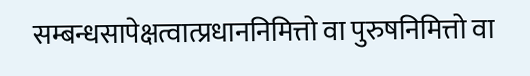सम्बन्धसापेक्षत्वात्प्रधाननिमित्तो वा पुरुषनिमित्तो वा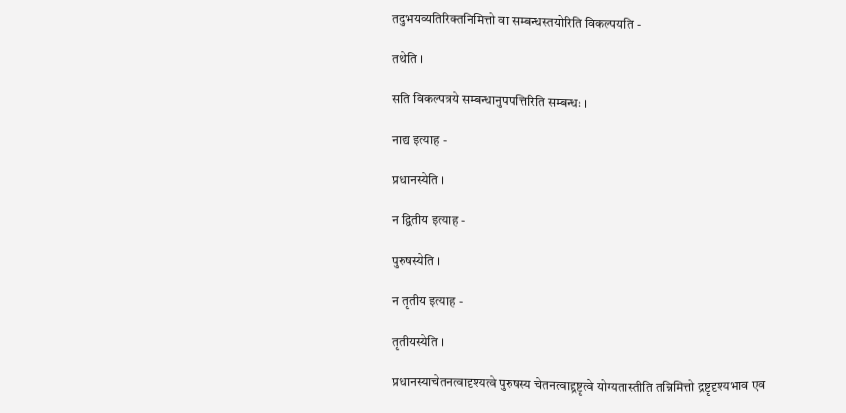तदुभयव्यतिरिक्तनिमित्तो वा सम्बन्धस्तयोरिति विकल्पयति -

तथेति ।

सति विकल्पत्रये सम्बन्धानुपपत्तिरिति सम्बन्धः ।

नाद्य इत्याह -

प्रधानस्येति ।

न द्वितीय इत्याह -

पुरुषस्येति ।

न तृतीय इत्याह -

तृतीयस्येति ।

प्रधानस्याचेतनत्वादृश्यत्वे पुरुषस्य चेतनत्वाद्द्रष्टृत्वे योग्यतास्तीति तन्निमित्तो द्रष्टृदृश्यभाव एव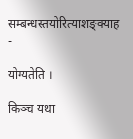सम्बन्धस्तयोरित्याशङ्क्याह -

योग्यतेति ।

किञ्च यथा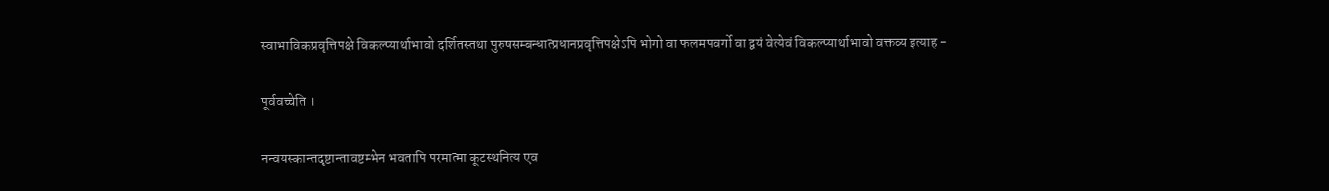स्वाभाविकप्रवृत्तिपक्षे विकल्प्यार्थाभावो दर्शितस्तथा पुरुषसम्बन्धात्प्रधानप्रवृत्तिपक्षेऽपि भोगो वा फलमपवर्गो वा द्वयं वेत्येवं विकल्प्यार्थाभावो वक्तव्य इत्याह -

पूर्ववच्चेति ।

नन्वयस्कान्तदृष्टान्तावष्टम्भेन भवतापि परमात्मा कूटस्थनित्य एव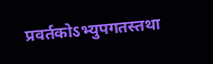प्रवर्तकोऽभ्युपगतस्तथा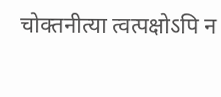चोक्तनीत्या त्वत्पक्षोऽपि न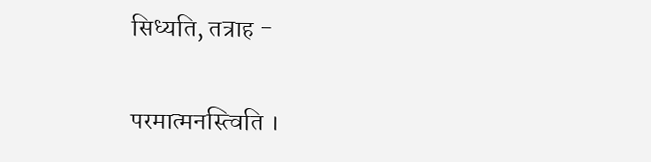सिध्यति, तत्राह -

परमात्मनस्त्विति ।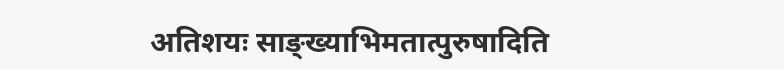अतिशयः साङ्ख्याभिमतात्पुरुषादिति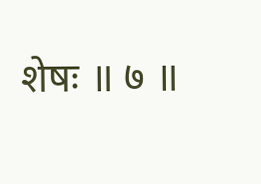शेषः ॥ ७ ॥